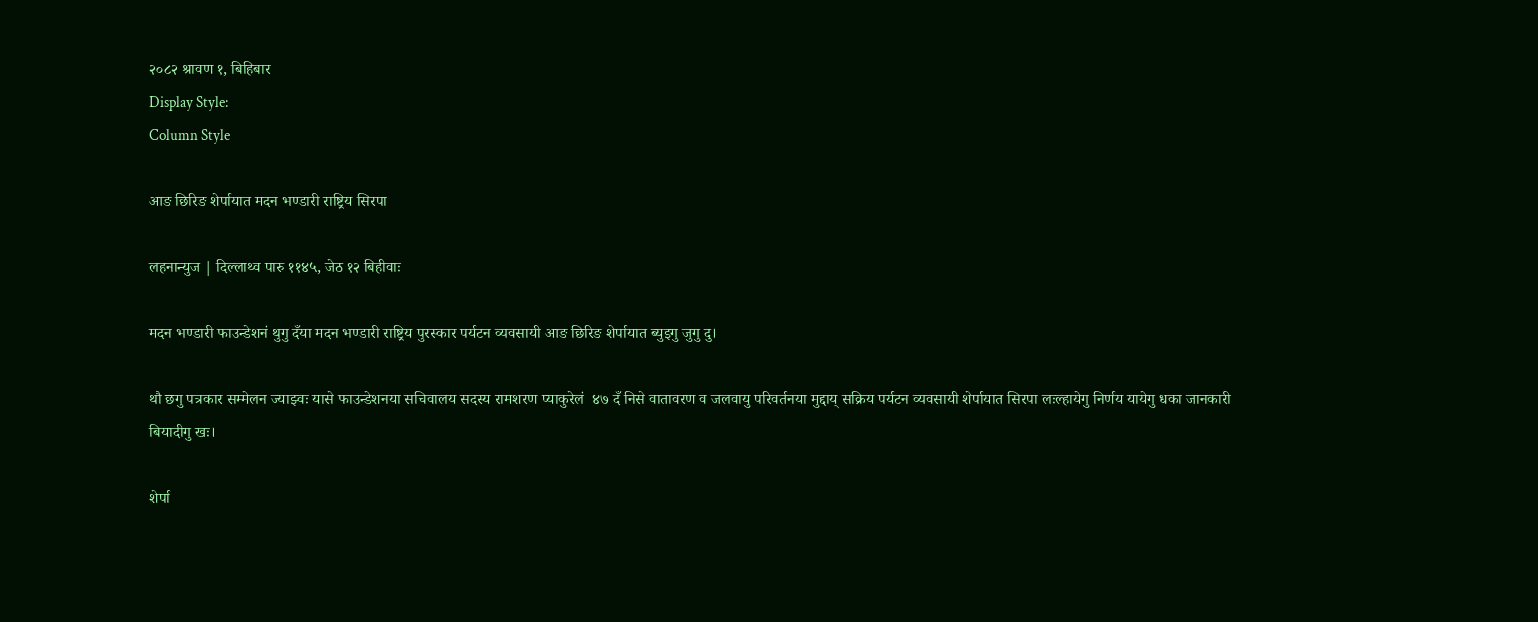२०८२ श्रावण १, बिहिबार
Display Style:
Column Style

आङ छिरिङ शेर्पायात मदन भण्डारी राष्ट्रिय सिरपा

लहनान्युज | दिल्लाथ्व पारु ११४५, जेठ १२ बिहीवाः

मदन भण्डारी फाउन्डेशनं थुगु दँया मदन भण्डारी राष्ट्रिय पुरस्कार पर्यटन व्यवसायी आङ छिरिङ शेर्पायात ब्युइगु जुगु दु।

थौ छगु पत्रकार सम्मेलन ज्याझ्वः यासे फाउन्डेशनया सचिवालय सदस्य रामशरण प्याकुरेलं  ४७ दँ निसे वातावरण व जलवायु परिवर्तनया मुद्दाय् सक्रिय पर्यटन व्यवसायी शेर्पायात सिरपा लःल्हायेगु निर्णय यायेगु धका जानकारी बियादीगु खः।

शेर्पा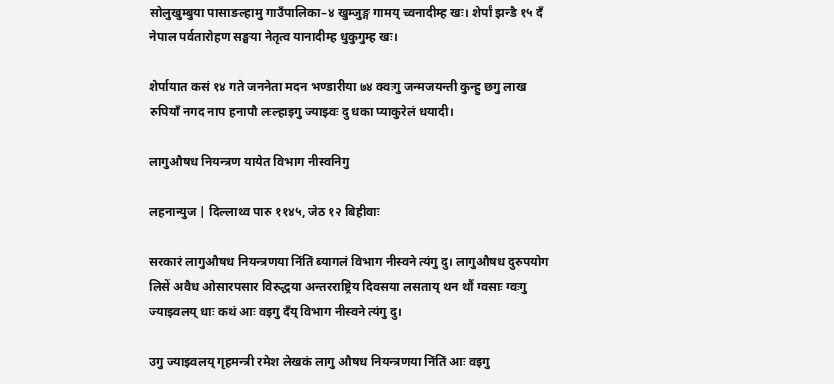सोलुखुम्बुया पासाङल्हामु गाउँपालिका–४ खुम्जुङ्ग गामय् च्वनादीम्ह खः। शेर्पां झन्डै १५ दँ नेपाल पर्वतारोहण सङ्घया नेतृत्व यानादीम्ह धुकुगुम्ह खः।

शेर्पायात कसं १४ गते जननेता मदन भण्डारीया ७४ क्वःगु जन्मजयन्ती कुन्हु छगु लाख रुपियाँ नगद नाप हनापौ लःल्हाइगु ज्याझ्वः दु धका प्याकुरेलं धयादी।

लागुऔषध नियन्त्रण यायेत विभाग नीस्वनिगु

लहनान्युज | दिल्लाथ्व पारु ११४५, जेठ १२ बिहीवाः

सरकारं लागुऔषध नियन्त्रणया निंतिं ब्यागलं विभाग नीस्वने त्यंगु दु। लागुऔषध दुरुपयोग लिसें अवैध ओसारपसार विरुद्धया अन्तरराष्ट्रिय दिवसया लसताय् थन थौं ग्वसाः ग्वःगु ज्याझ्वलय् धाः कथं आः वइगु दँय् विभाग नीस्वने त्यंगु दु।

उगु ज्याझ्वलय् गृहमन्त्री रमेश लेखकं लागु औषध नियन्त्रणया निंतिं आः वइगु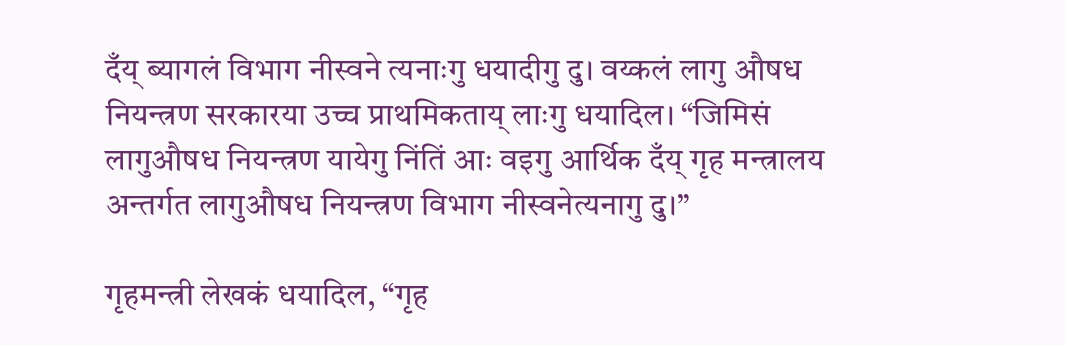दँय् ब्यागलं विभाग नीस्वने त्यनाःगु धयादीगु दु। वय्कलं लागु औषध नियन्त्रण सरकारया उच्च प्राथमिकताय् लाःगु धयादिल। “जिमिसं लागुऔषध नियन्त्रण यायेगु निंतिं आः वइगु आर्थिक दँय् गृह मन्त्रालय अन्तर्गत लागुऔषध नियन्त्रण विभाग नीस्वनेत्यनागु दु।”

गृहमन्त्री लेखकं धयादिल, “गृह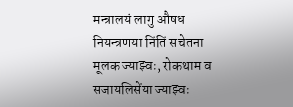मन्त्रालयं लागु औषध नियन्त्रणया निंतिं सचेतना मूलक ज्याझ्वः, रोकथाम व सजायलिसेंया ज्याझ्वः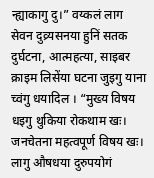न्ह्याकागु दु।” वय्कलं लाग सेवन दुव्र्यसनया हुनिं सतक दुर्घटना, आत्महत्या, साइबर क्राइम लिसेंया घटना जुइगु याना च्वंगु धयादिल । “मुख्य विषय धइगु थुकिया रोकथाम खः। जनचेतना महत्वपूर्ण विषय खः। लागु औषधया दुरुपयोगं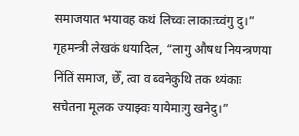समाजयात भयावह कथं लिच्वः लाकाःच्वंगु दु।” गृहमन्त्री लेखकं धयादिल, “लागु औषध नियन्त्रणया निंतिं समाज, छेँ, त्वा व ब्वनेकुथि तक थ्यंकाः सचेतना मूलक ज्याझ्वः यायेमाःगु खनेदु।”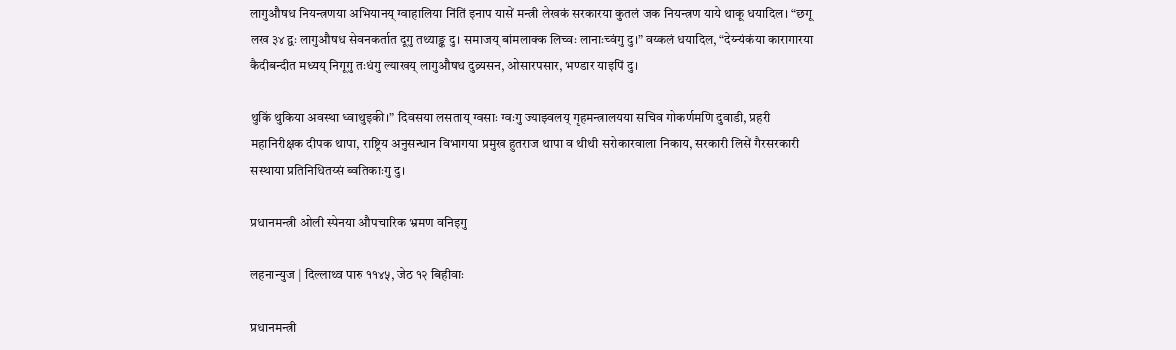लागुऔषध नियन्त्रणया अभियानय् ग्वाहालिया निंतिं इनाप यासें मन्त्री लेखकं सरकारया कुतलं जक नियन्त्रण याये थाकू धयादिल। “छगू लख ३४ द्वः लागुऔषध सेवनकर्तात दूगु तथ्याङ्क दु। समाजय् बांमलाक्क लिच्वः लानाःच्वंगु दु।” वय्कलं धयादिल, “देय्न्यंकंया कारागारया कैदीबन्दीत मध्यय् निगूगु तःधंगु ल्याखय् लागुऔषध दुव्र्यसन, ओसारपसार, भण्डार याइपिं दु।

थुकिं थुकिया अवस्था ध्वाथुइकी।” दिवसया लसताय् ग्वसाः ग्वःगु ज्याझ्वलय् गृहमन्त्रालयया सचिव गोकर्णमणि दुवाडी, प्रहरी महानिरीक्षक दीपक थापा, राष्ट्रिय अनुसन्धान विभागया प्रमुख हुतराज थापा व थीथी सरोकारवाला निकाय, सरकारी लिसें गैरसरकारी सस्थाया प्रतिनिधितय्सं ब्वतिकाःगु दु।

प्रधानमन्त्री ओली स्पेनया औपचारिक भ्रमण वनिइगु

लहनान्युज | दिल्लाथ्व पारु ११४५, जेठ १२ बिहीवाः

प्रधानमन्त्री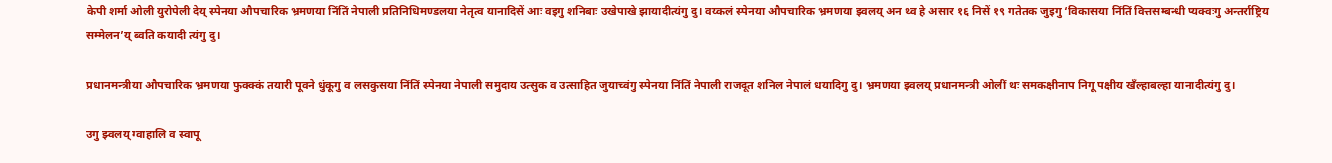केपी शर्मा ओली युरोपेली देय् स्पेनया औपचारिक भ्रमणया निंतिं नेपाली प्रतिनिधिमण्डलया नेतृत्व यानादिसें आः वइगु शनिबाः उखेपाखे झायादीत्यंगु दु। वय्कलं स्पेनया औपचारिक भ्रमणया झ्वलय् अन थ्व हे असार १६ निसें १९ गतेतक जुइगु ‘विकासया निंतिं वित्तसम्बन्धी प्यक्वःगु अन्तर्राष्ट्रिय सम्मेलन’य् ब्वति कयादी त्यंगु दु।

प्रधानमन्त्रीया औपचारिक भ्रमणया फुक्क्कं तयारी पूवने धुंकूगु व लसकुसया निंतिं स्पेनया नेपाली समुदाय उत्सुक व उत्साहित जुयाच्वंगु स्पेनया निंतिं नेपाली राजदूत शनिल नेपालं धयादिगु दु। भ्रमणया झ्वलय् प्रधानमन्त्री ओलीं थः समकक्षीनाप निगू पक्षीय खँल्हाबल्हा यानादीत्यंगु दु।

उगु झ्वलय् ग्वाहालि व स्वापू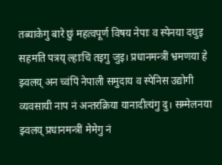तब्याकेगु बारे छुं महत्वपूर्ण विषय नेपाः व स्पेनया दथुइ सहमति पत्रय् ल्हाःचिं तइगु जुइ। प्रधानमन्त्रीं भ्रमणया हे झ्वलय् अन च्वंपिं नेपाली समुदाय व स्पेनिस उद्योगी व्यवसायी नाप नं अन्तरक्रिया यानादीत्यंगु दु। सम्मेलनया झ्वलय् प्रधानमन्त्रीं मेमेगु नं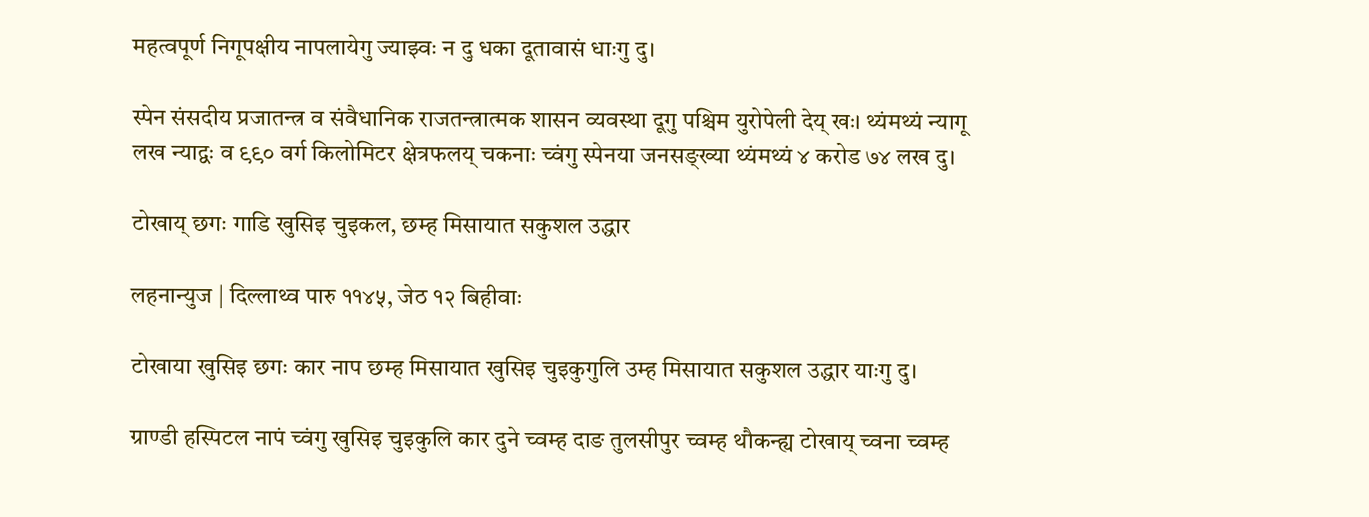महत्वपूर्ण निगूपक्षीय नापलायेगु ज्याझ्वः न दु धका दूतावासं धाःगु दु।

स्पेन संसदीय प्रजातन्त्र व संवैधानिक राजतन्त्रात्मक शासन व्यवस्था दूगु पश्चिम युरोपेली देय् खः। थ्यंमथ्यं न्यागू लख न्याद्वः व ९९० वर्ग किलोमिटर क्षेत्रफलय् चकनाः च्वंगु स्पेनया जनसङ्ख्या थ्यंमथ्यं ४ करोड ७४ लख दु।

टोखाय् छगः गाडि खुसिइ चुइकल, छम्ह मिसायात सकुशल उद्धार

लहनान्युज | दिल्लाथ्व पारु ११४५, जेठ १२ बिहीवाः

टोखाया खुसिइ छगः कार नाप छम्ह मिसायात खुसिइ चुइकुगुलि उम्ह मिसायात सकुशल उद्धार याःगु दु।

ग्राण्डी हस्पिटल नापं च्वंगु खुसिइ चुइकुलि कार दुने च्वम्ह दाङ तुलसीपुर च्वम्ह थौकन्ह्य टोखाय् च्वना च्वम्ह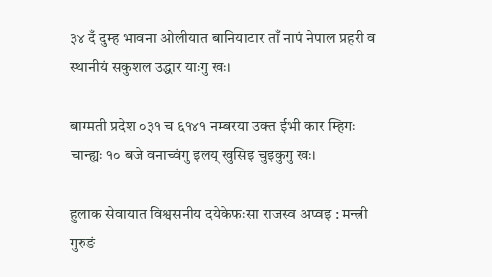३४ दँ दुम्ह भावना ओलीयात बानियाटार ताँ नापं नेपाल प्रहरी व स्थानीयं सकुशल उद्धार याःगु खः।

बाग्मती प्रदेश ०३१ च ६१४१ नम्बरया उक्त ईभी कार म्हिगः चान्ह्यः १० बजे वनाच्वंगु इलय् खुसिइ चुइकुगु खः।

हुलाक सेवायात विश्वसनीय दयेकेफःसा राजस्व अप्वइ : मन्त्री गुरुङं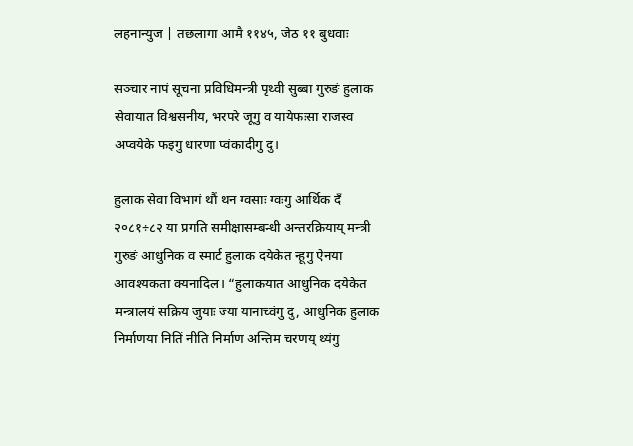लहनान्युज | तछलागा आमै ११४५, जेठ ११ बुधवाः

सञ्चार नापं सूचना प्रविधिमन्त्री पृथ्वी सुब्बा गुरुङं हुलाक सेवायात विश्वसनीय, भरपरे जूगु व यायेफःसा राजस्व अप्वयेके फइगु धारणा प्वंकादीगु दु।

हुलाक सेवा विभागं थौं थन ग्वसाः ग्वःगु आर्थिक दँ २०८१÷८२ या प्रगति समीक्षासम्बन्धी अन्तरक्रियाय् मन्त्री गुरुङं आधुनिक व स्मार्ट हुलाक दयेकेत न्हूगु ऐनया आवश्यकता क्यनादिल। “हुलाकयात आधुनिक दयेकेत मन्त्रालयं सक्रिय जुयाः ज्या यानाच्वंगु दु, आधुनिक हुलाक निर्माणया नितिं नीति निर्माण अन्तिम चरणय् थ्यंगु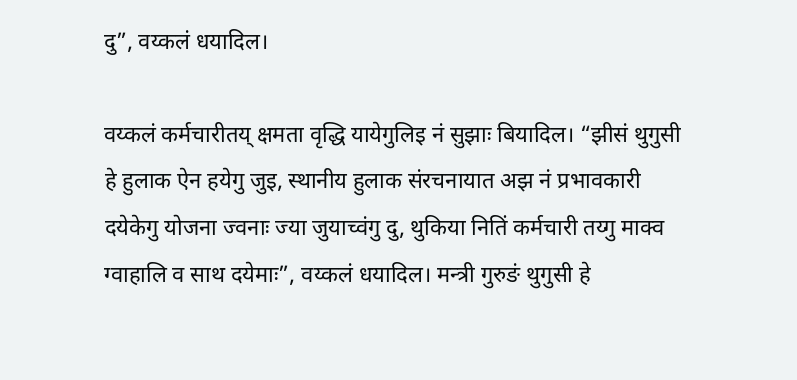दु”, वय्कलं धयादिल।

वय्कलं कर्मचारीतय् क्षमता वृद्धि यायेगुलिइ नं सुझाः बियादिल। “झीसं थुगुसी हे हुलाक ऐन हयेगु जुइ, स्थानीय हुलाक संरचनायात अझ नं प्रभावकारी दयेकेगु योजना ज्वनाः ज्या जुयाच्वंगु दु, थुकिया नितिं कर्मचारी तय्गु माक्व ग्वाहालि व साथ दयेमाः”, वय्कलं धयादिल। मन्त्री गुरुङं थुगुसी हे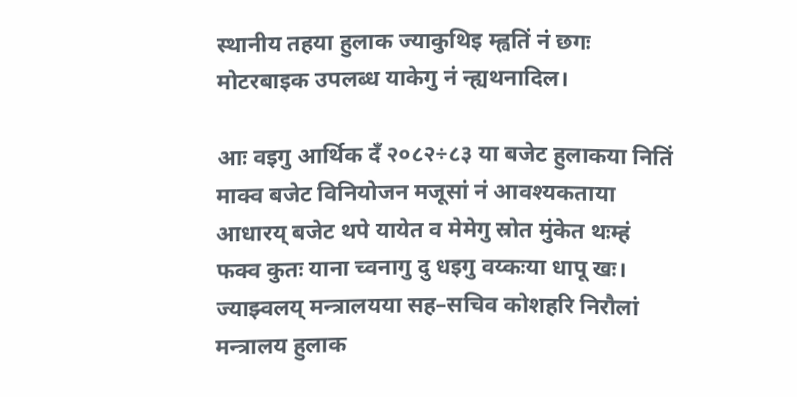स्थानीय तहया हुलाक ज्याकुथिइ म्ह्वतिं नं छगः मोटरबाइक उपलब्ध याकेगु नं न्ह्यथनादिल।

आः वइगु आर्थिक दँ २०८२÷८३ या बजेट हुलाकया नितिं माक्व बजेट विनियोजन मजूसां नं आवश्यकताया आधारय् बजेट थपे यायेत व मेमेगु स्रोत मुंकेत थःम्हं फक्व कुतः याना च्वनागु दु धइगु वय्कःया धापू खः। ज्याझ्वलय् मन्त्रालयया सह–सचिव कोशहरि निरौलां मन्त्रालय हुलाक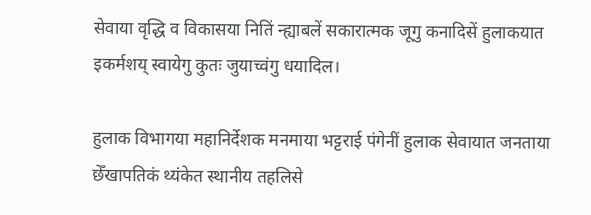सेवाया वृद्धि व विकासया नितिं न्ह्याबलें सकारात्मक जूगु कनादिसें हुलाकयात इकर्मशय् स्वायेगु कुतः जुयाच्वंगु धयादिल।

हुलाक विभागया महानिर्देशक मनमाया भट्टराई पंगेनीं हुलाक सेवायात जनताया छेँखापतिकं थ्यंकेत स्थानीय तहलिसे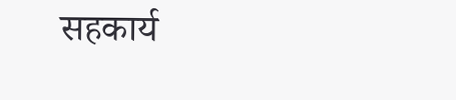सहकार्य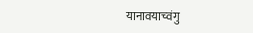यानावयाच्वंगु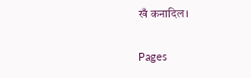खँ कनादिल।

Pages